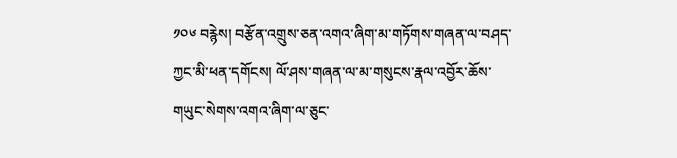༡༠༦ བརྙེས། བརྩོན་འགྲུས་ཅན་འགའ་ཞིག་མ་གཏོགས་གཞན་ལ་བཤད་ཀྱང་མི་ཕན་དགོངས། ལོ་ཤས་གཞན་ལ་མ་གསུངས་རྣལ་འབྱོར་ཆོས་གཡུང་སེགས་འགའ་ཞིག་ལ་ཅུང་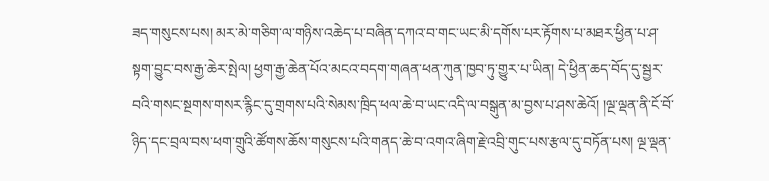ཟད་གསུངས་པས། མར་མེ་གཅིག་ལ་གཉིས་འཆེད་པ་བཞིན་དཀའ་བ་གང་ཡང་མི་དགོས་པར་རྟོགས་པ་མཐར་ཕྱིན་པ་ཤ་སྟག་བྱུང་བས་རྒྱ་ཆེར་སྤེལ། ཕྱག་རྒྱ་ཆེན་པོའ་མངའ་བདག་གཞན་ཕན་ཀུན་ཁྱབ་ཏུ་གྱུར་པ་ཡིན། དེ་ཕྱིན་ཆད་བོད་དུ་སྦྱར་བའི་གསང་སྔགས་གསར་རྙིང་དུ་གྲགས་པའི་སེམས་ཁྲིད་ཕལ་ཆེ་བ་ཡང་འདི་ལ་བསྒུན་མ་བྱས་པ་ཤས་ཆེའོ། །ལྔ་ལྡན་ནི་ངོ་བོ་ཉིད་དང་བྲལ་བས་ཕག་གྲུའི་ཚོགས་ཆོས་གསུངས་པའི་གནད་ཆེ་བ་འགའ་ཞིག་རྗེ་འབྲི་གུང་པས་རྩལ་དུ་བཏོན་པས། ལྔ་ལྡན་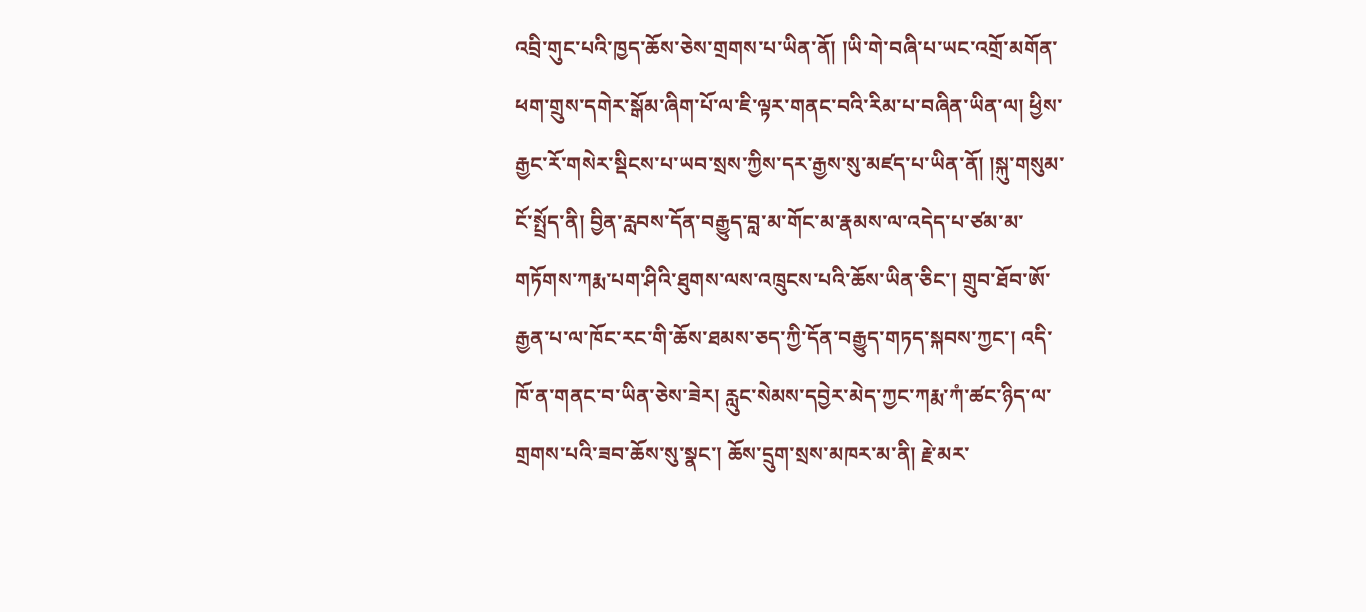འབྲི་གུང་པའི་ཁྱད་ཆོས་ཅེས་གྲགས་པ་ཡིན་ནོ། །ཡི་གེ་བཞི་པ་ཡང་འགྲོ་མགོན་ཕག་གྲུས་དགེར་སྒོམ་ཞིག་པོ་ལ་ཇི་ལྟར་གནང་བའི་རིམ་པ་བཞིན་ཡིན་ལ། ཕྱིས་རྒྱང་རོ་གསེར་སྡིངས་པ་ཡབ་སྲས་ཀྱིས་དར་རྒྱས་སུ་མཛད་པ་ཡིན་ནོ། །སྐུ་གསུམ་ངོ་སྤྲོད་ནི། བྱིན་རླབས་དོན་བརྒྱུད་བླ་མ་གོང་མ་རྣམས་ལ་འདེད་པ་ཙམ་མ་གཏོགས་ཀརྨ་པག་ཤིའི་ཐུགས་ལས་འཁྲུངས་པའི་ཆོས་ཡིན་ཅིང་། གྲུབ་ཐོབ་ཨོ་རྒྱན་པ་ལ་ཁོང་རང་གི་ཆོས་ཐམས་ཅད་ཀྱི་དོན་བརྒྱུད་གཏད་སྐབས་ཀྱང་། འདི་ཁོ་ན་གནང་བ་ཡིན་ཅེས་ཟེར། རླུང་སེམས་དབྱེར་མེད་ཀྱང་ཀརྨ་ཀཾ་ཚང་ཉིད་ལ་གྲགས་པའི་ཟབ་ཆོས་སུ་སྣང་། ཆོས་དྲུག་སྲས་མཁར་མ་ནི། རྗེ་མར་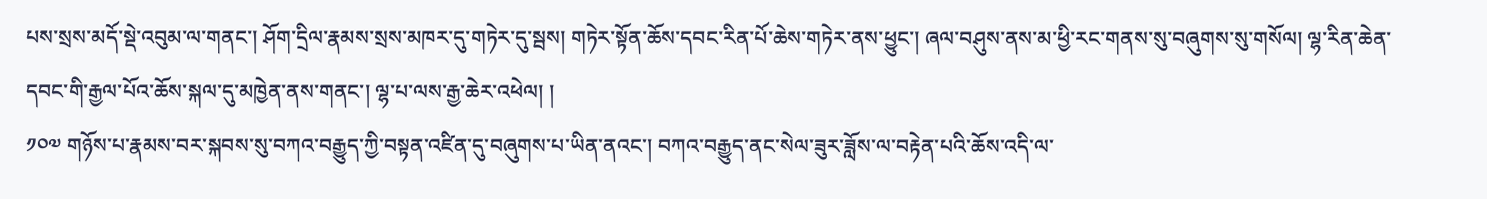པས་སྲས་མདོ་སྡེ་འབུམ་ལ་གནང་། ཤོག་དྲིལ་རྣམས་སྲས་མཁར་དུ་གཏེར་དུ་སྦས། གཏེར་སྟོན་ཆོས་དབང་རིན་པོ་ཆེས་གཏེར་ནས་ཕྱུང་། ཞལ་བཤུས་ནས་མ་ཕྱི་རང་གནས་སུ་བཞུགས་སུ་གསོལ། ལྷ་རིན་ཆེན་དབང་གི་རྒྱལ་པོའ་ཆོས་སྐལ་དུ་མཁྱེན་ནས་གནང་། ལྷ་པ་ལས་རྒྱ་ཆེར་འཕེལ། །
༡༠༧ གཉོས་པ་རྣམས་བར་སྐབས་སུ་བཀའ་བརྒྱུད་ཀྱི་བསྟན་འཛིན་དུ་བཞུགས་པ་ཡིན་ནའང་། བཀའ་བརྒྱུད་ནང་སེལ་ཟུར་ཟློས་ལ་བརྟེན་པའི་ཆོས་འདི་ལ་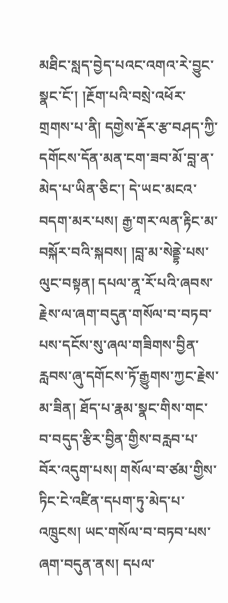མཐིང་སླད་བྱེད་པའང་འགའ་རེ་བྱུང་སྣང་ངོ་། །རྔོག་པའི་བསྲེ་འཕོར་གྲགས་པ་ནི། དགྱེས་རྡོར་རྩ་བཤད་ཀྱི་དགོངས་དོན་མན་ངག་ཟབ་མོ་བླ་ན་མེད་པ་ཡིན་ཅིང་། དེ་ཡང་མངའ་བདག་མར་པས། རྒྱ་གར་ལན་རྟིང་མ་བསྐོར་བའི་སྐབས། །བླ་མ་སེནྡྷེ་པས་ལུང་བསྟན། དཔལ་ནཱ་རོ་པའི་ཞབས་རྗེས་ལ་ཞག་བདུན་གསོལ་བ་བཏབ་པས་དངོས་སུ་ཞལ་གཟིགས་བྱིན་རླབས་ཞུ་དགོངས་ཏོ་རྒྱུགས་ཀྱང་རྗེས་མ་ཟིན། ཐོད་པ་རྣམ་སྣང་གིས་གང་བ་བདུད་རྩིར་བྱིན་གྱིས་བརླབ་པ་བོར་འདུག་པས། གསོལ་བ་ཙམ་གྱིས་ཏིང་ངེ་འཛིན་དཔག་ཏུ་མེད་པ་འཁྲུངས། ཡང་གསོལ་བ་བཏབ་པས་ཞག་བདུན་ནས། དཔལ་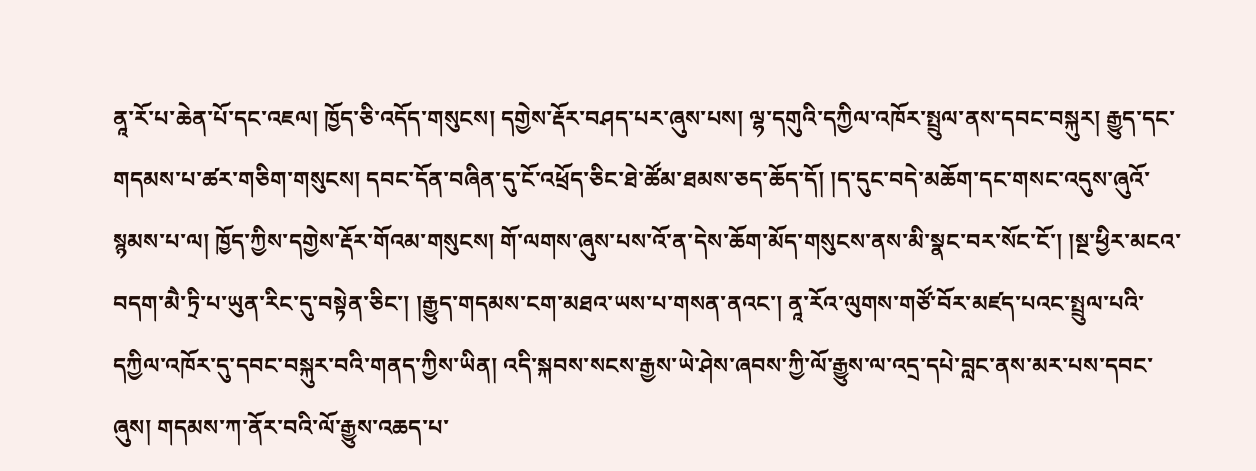ནཱ་རོ་པ་ཆེན་པོ་དང་འཇལ། ཁྱོད་ཅི་འདོད་གསུངས། དགྱེས་རྡོར་བཤད་པར་ཞུས་པས། ལྷ་དགུའི་དཀྱིལ་འཁོར་སྤྲུལ་ནས་དབང་བསྐུར། རྒྱུད་དང་གདམས་པ་ཚར་གཅིག་གསུངས། དབང་དོན་བཞིན་དུ་ངོ་འཕྲོད་ཅིང་ཐེ་ཚོམ་ཐམས་ཅད་ཆོད་དོ། །ད་དུང་བདེ་མཆོག་དང་གསང་འདུས་ཞུའོ་སྙམས་པ་ལ། ཁྱོད་ཀྱིས་དགྱེས་རྡོར་གོའམ་གསུངས། གོ་ལགས་ཞུས་པས་འོ་ན་དེས་ཆོག་མོད་གསུངས་ནས་མི་སྣང་བར་སོང་ངོ་། །སྔ་ཕྱིར་མངའ་བདག་མཻ་ཏྲི་པ་ཡུན་རིང་དུ་བསྟེན་ཅིང་། །རྒྱུད་གདམས་ངག་མཐའ་ཡས་པ་གསན་ནའང་། ནཱ་རོའ་ལུགས་གཙོ་བོར་མཛད་པའང་སྤྲུལ་པའི་དཀྱིལ་འཁོར་དུ་དབང་བསྐུར་བའི་གནད་ཀྱིས་ཡིན། འདི་སྐབས་སངས་རྒྱས་ཡེ་ཤེས་ཞབས་ཀྱི་ལོ་རྒྱུས་ལ་འདྲ་དཔེ་བླང་ནས་མར་པས་དབང་ཞུས། གདམས་ཀ་ནོར་བའི་ལོ་རྒྱུས་འཆད་པ་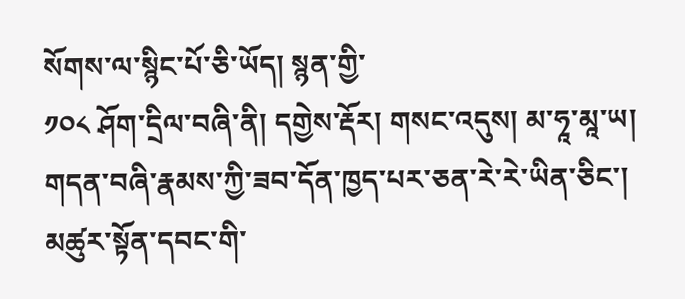སོགས་ལ་སྙིང་པོ་ཅི་ཡོད། སྙན་གྱི་
༡༠༨ ཤོག་དྲིལ་བཞི་ནི། དགྱེས་རྡོར། གསང་འདུས། མ་ཧཱ་མཱ་ཡ། གདན་བཞི་རྣམས་ཀྱི་ཟབ་དོན་ཁྱད་པར་ཅན་རེ་རེ་ཡིན་ཅིང་། མཚུར་སྟོན་དབང་གི་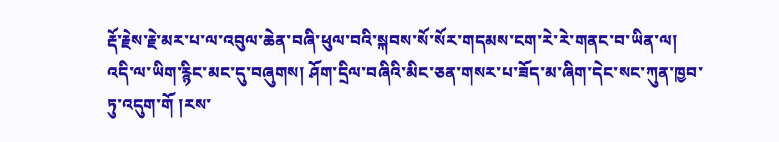རྡོ་རྗེས་རྗེ་མར་པ་ལ་འབུལ་ཆེན་བཞི་ཕུལ་བའི་སྐབས་སོ་སོར་གདམས་ངག་རེ་རེ་གནང་བ་ཡིན་ལ། འདི་ལ་ཡིག་རྙིང་མང་དུ་བཞུགས། ཤོག་དྲིལ་བཞིའི་མིང་ཅན་གསར་པ་ཟོད་མ་ཞིག་དེང་སང་ཀུན་ཁྱབ་ཏུ་འདུག་གོ །རས་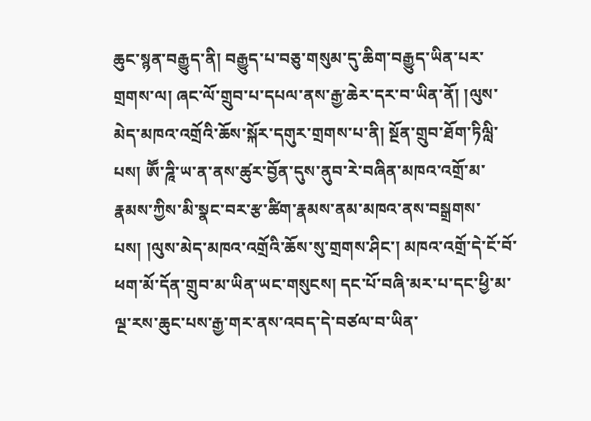ཆུང་སྙན་བརྒྱུད་ནི། བརྒྱུད་པ་བཅུ་གསུམ་དུ་ཆིག་བརྒྱུད་ཡིན་པར་གྲགས་ལ། ཞང་ལོ་གྲུབ་པ་དཔལ་ནས་རྒྱ་ཆེར་དར་བ་ཡིན་ནོ། །ལུས་མེད་མཁའ་འགྲོའི་ཆོས་སྐོར་དགུར་གྲགས་པ་ནི། སྔོན་གྲུབ་ཐོག་ཏིལླི་པས། ཨཽ་ཌཱི་ཡ་ན་ནས་ཚུར་བྱོན་དུས་ནུབ་རེ་བཞིན་མཁའ་འགྲོ་མ་རྣམས་ཀྱིས་མི་སྣང་བར་རྩ་ཚིག་རྣམས་ནམ་མཁའ་ནས་བསྒྲགས་པས། །ལུས་མེད་མཁའ་འགྲོའི་ཆོས་སུ་གྲགས་ཤིང་། མཁའ་འགྲོ་དེ་ངོ་བོ་ཕག་མོ་དོན་གྲུབ་མ་ཡིན་ཡང་གསུངས། དང་པོ་བཞི་མར་པ་དང་ཕྱི་མ་ལྔ་རས་ཆུང་པས་རྒྱ་གར་ནས་འབད་དེ་བཙལ་བ་ཡིན་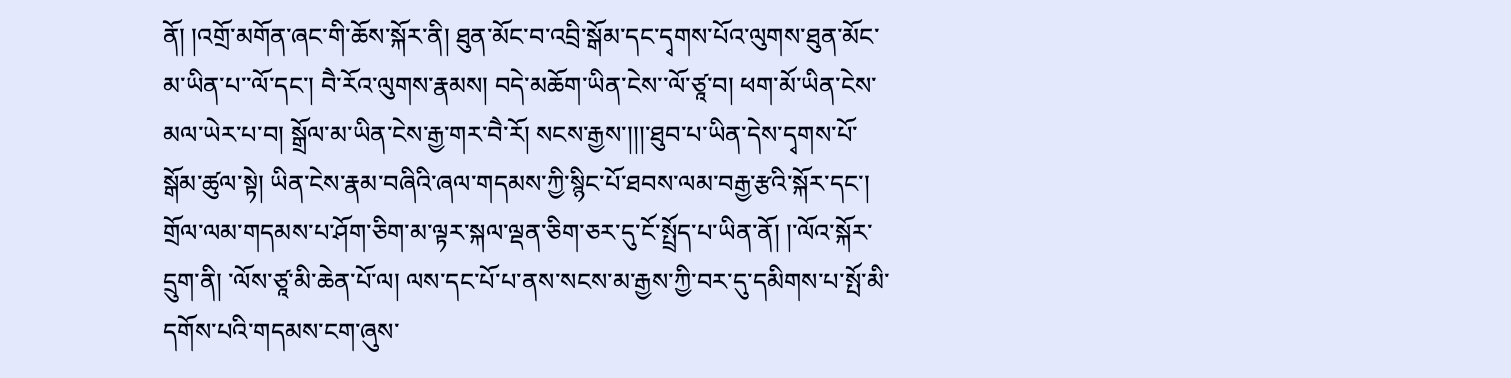ནོ། །འགྲོ་མགོན་ཞང་གི་ཆོས་སྐོར་ནི། ཐུན་མོང་བ་འབྲི་སྒོམ་དང་དྭགས་པོའ་ལུགས་ཐུན་མོང་མ་ཡིན་པ་་ལོ་དང་། བཻ་རོའ་ལུགས་རྣམས། བདེ་མཆོག་ཡིན་ངེས་་ལོ་ཙཱ་བ། ཕག་མོ་ཡིན་ངེས་མལ་ཡེར་པ་བ། སྒྲོལ་མ་ཡིན་ངེས་རྒྱ་གར་བཻ་རོ། སངས་རྒྱས་།།།་ཐུབ་པ་ཡིན་དེས་དྭགས་པོ་སྒོམ་ཚུལ་སྟེ། ཡིན་ངེས་རྣམ་བཞིའི་ཞལ་གདམས་ཀྱི་སྙིང་པོ་ཐབས་ལམ་བརྒྱ་རྩའི་སྐོར་དང་། གྲོལ་ལམ་གདམས་པ་ཤོག་ཅིག་མ་ལྟར་སྐལ་ལྡན་ཅིག་ཅར་དུ་ངོ་སྤྲོད་པ་ཡིན་ནོ། །་ལོའ་སྐོར་དྲུག་ནི། ་ལོས་ཙཱ་མི་ཆེན་པོ་ལ། ལས་དང་པོ་པ་ནས་སངས་མ་རྒྱས་ཀྱི་བར་དུ་དམིགས་པ་སྤོ་མི་དགོས་པའི་གདམས་ངག་ཞུས་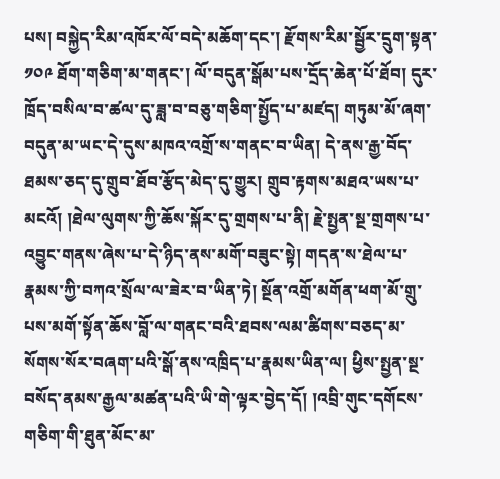པས། བསྐྱེད་རིམ་འཁོར་ལོ་བདེ་མཆོག་དང་། རྫོགས་རིམ་སྦྱོར་དྲུག་སྟན་
༡༠༩ ཐོག་གཅིག་མ་གནང་། ལོ་བདུན་སྒོམ་པས་དྲོད་ཆེན་པོ་ཐོབ། དུར་ཁྲོད་བསིལ་བ་ཚལ་དུ་ཟླ་བ་བཅུ་གཅིག་སྤྱོད་པ་མཛད། གཏུམ་མོ་ཞག་བདུན་མ་ཡང་དེ་དུས་མཁའ་འགྲོ་ས་གནང་བ་ཡིན། དེ་ནས་རྒྱ་བོད་ཐམས་ཅད་དུ་གྲུབ་ཐོབ་རྩོད་མེད་དུ་གྱུར། གྲུབ་རྟགས་མཐའ་ཡས་པ་མངའོ། །ཐེལ་ལུགས་ཀྱི་ཆོས་སྐོར་དུ་གྲགས་པ་ནི། རྗེ་སྤྱན་སྔ་གྲགས་པ་འབྱུང་གནས་ཞེས་པ་དེ་ཉིད་ནས་མགོ་བཟུང་སྟེ། གདན་ས་ཐེལ་པ་རྣམས་ཀྱི་བཀའ་སྲོལ་ལ་ཟེར་བ་ཡིན་ཏེ། སྔོན་འགྲོ་མགོན་ཕག་མོ་གྲུ་པས་མགོ་སྟོན་ཆོས་བློ་ལ་གནང་བའི་ཐབས་ལམ་ཚིགས་བཅད་མ་སོགས་སོར་བཞག་པའི་སྒོ་ནས་འཁྲིད་པ་རྣམས་ཡིན་ལ། ཕྱིས་སྤྱན་སྔ་བསོད་ནམས་རྒྱལ་མཚན་པའི་ཡི་གེ་ལྟར་བྱེད་དོ། །འབྲི་གུང་དགོངས་གཅིག་གི་ཐུན་མོང་མ་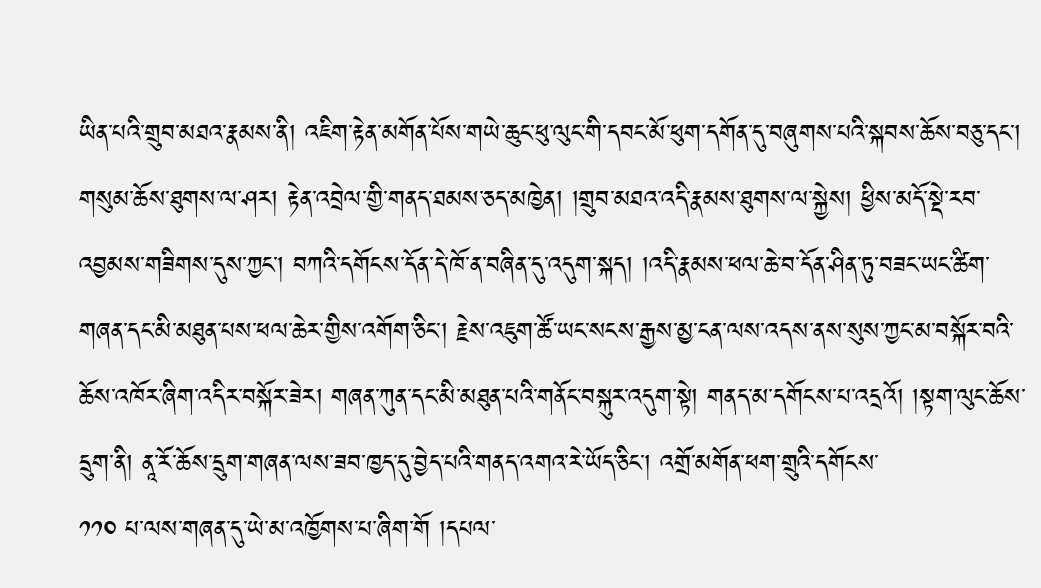ཡིན་པའི་གྲུབ་མཐའ་རྣམས་ནི། འཇིག་རྟེན་མགོན་པོས་གཡེ་ཆུང་ཕུ་ལུང་གི་དབང་མོ་ཕུག་དགོན་དུ་བཞུགས་པའི་སྐབས་ཆོས་བཅུ་དང་། གསུམ་ཆོས་ཐུགས་ལ་ཤར། རྟེན་འབྲེལ་གྱི་གནད་ཐམས་ཅད་མཁྱེན། །གྲུབ་མཐའ་འདི་རྣམས་ཐུགས་ལ་སྐྱེས། ཕྱིས་མདོ་སྡེ་རབ་འབྱམས་གཟིགས་དུས་ཀྱང་། བཀའི་དགོངས་དོན་དེ་ཁོ་ན་བཞིན་དུ་འདུག་སྐད། །འདི་རྣམས་ཕལ་ཆེ་བ་དོན་ཤིན་ཏུ་བཟང་ཡང་ཚིག་གཞན་དང་མི་མཐུན་པས་ཕལ་ཆེར་གྱིས་འགོག་ཅིང་། རྗེས་འཇུག་ཚོ་ཡང་སངས་རྒྱས་མྱ་ངན་ལས་འདས་ནས་སུས་ཀྱང་མ་བསྐོར་བའི་ཆོས་འཁོར་ཞིག་འདིར་བསྐོར་ཟེར། གཞན་ཀུན་དང་མི་མཐུན་པའི་གནོང་བསྐུར་འདུག་སྟེ། གནད་མ་དགོངས་པ་འདྲའོ། །སྟག་ལུང་ཆོས་དྲུག་ནི། ནཱ་རོ་ཆོས་དྲུག་གཞན་ལས་ཟབ་ཁྱད་དུ་བྱེད་པའི་གནད་འགའ་རེ་ཡོད་ཅིང་། འགྲོ་མགོན་ཕག་གྲུའི་དགོངས་
༡༡༠ པ་ལས་གཞན་དུ་ཡེ་མ་འཁྱོགས་པ་ཞིག་གོ །དཔལ་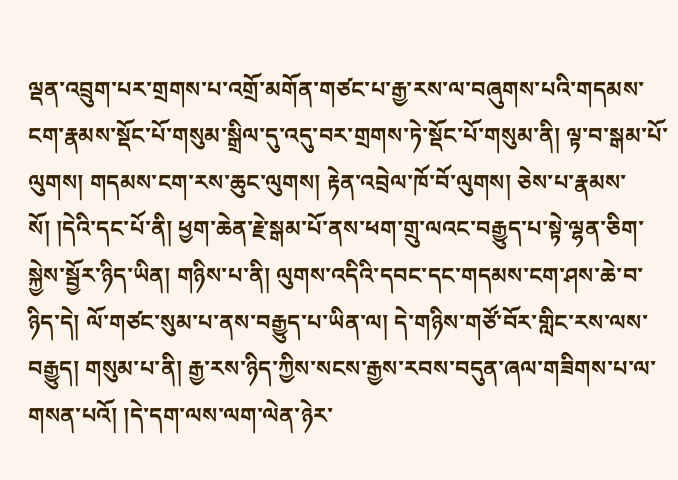ལྡན་འབྲུག་པར་གྲགས་པ་འགྲོ་མགོན་གཙང་པ་རྒྱ་རས་ལ་བཞུགས་པའི་གདམས་ངག་རྣམས་སྡོང་པོ་གསུམ་སྒྲིལ་དུ་འདུ་བར་གྲགས་ཏེ་སྡོང་པོ་གསུམ་ནི། ལྟ་བ་སྒམ་པོ་ལུགས། གདམས་ངག་རས་ཆུང་ལུགས། རྟེན་འབྲེལ་ཁོ་བོ་ལུགས། ཅེས་པ་རྣམས་སོ། །དེའི་དང་པོ་ནི། ཕྱག་ཆེན་རྗེ་སྒམ་པོ་ནས་ཕག་གྲུ་ལའང་བརྒྱུད་པ་སྟེ་ལྷན་ཅིག་སྐྱེས་སྦྱོར་ཉིད་ཡིན། གཉིས་པ་ནི། ལུགས་འདིའི་དབང་དང་གདམས་ངག་ཤས་ཆེ་བ་ཉིད་དེ། ལོ་གཙང་སུམ་པ་ནས་བརྒྱུད་པ་ཡིན་ལ། དེ་གཉིས་གཙོ་བོར་གླིང་རས་ལས་བརྒྱུད། གསུམ་པ་ནི། རྒྱ་རས་ཉིད་ཀྱིས་སངས་རྒྱས་རབས་བདུན་ཞལ་གཟིགས་པ་ལ་གསན་པའོ། །དེ་དག་ལས་ལག་ལེན་ཉེར་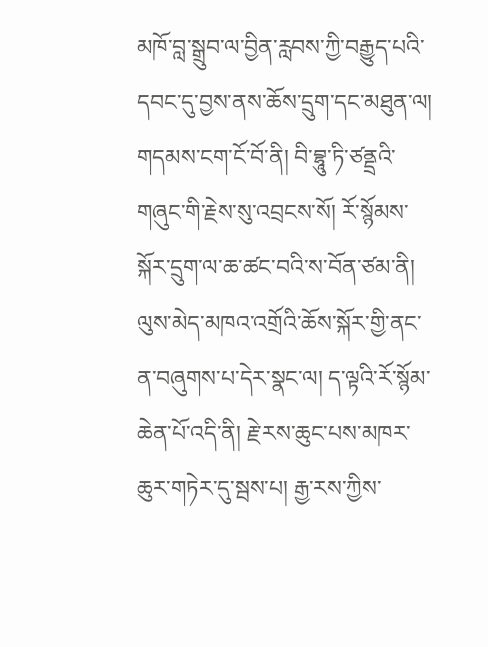མཁོ་བླ་སྒྲུབ་ལ་བྱིན་རླབས་ཀྱི་བརྒྱུད་པའི་དབང་དུ་བྱས་ནས་ཆོས་དྲུག་དང་མཐུན་ལ། གདམས་ངག་ངོ་བོ་ནི། བི་བྷཱུ་ཏི་ཙནྡྲའི་གཞུང་གི་རྗེས་སུ་འབྲངས་སོ། རོ་སྙོམས་སྐོར་དྲུག་ལ་ཆ་ཚང་བའི་ས་བོན་ཙམ་ནི། ལུས་མེད་མཁའ་འགྲོའི་ཆོས་སྐོར་གྱི་ནང་ན་བཞུགས་པ་དེར་སྣང་ལ། ད་ལྟའི་རོ་སྙོམ་ཆེན་པོ་འདི་ནི། རྗེ་རས་ཆུང་པས་མཁར་ཆུར་གཏེར་དུ་སྦས་པ། རྒྱ་རས་ཀྱིས་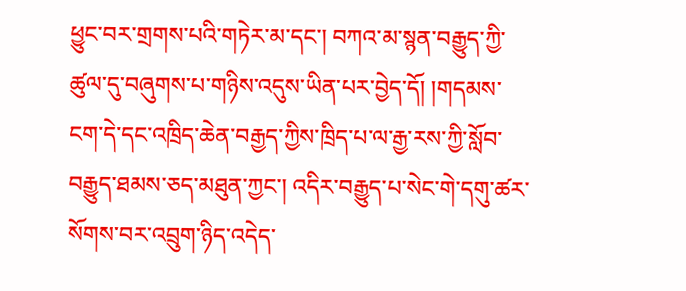ཕྱུང་བར་གྲགས་པའི་གཏེར་མ་དང་། བཀའ་མ་སྙན་བརྒྱུད་ཀྱི་ཚུལ་དུ་བཞུགས་པ་གཉིས་འདུས་ཡིན་པར་བྱེད་དོ། །གདམས་ངག་དེ་དང་འཁྲིད་ཆེན་བརྒྱད་ཀྱིས་ཁྲིད་པ་ལ་རྒྱ་རས་ཀྱི་སློབ་བརྒྱུད་ཐམས་ཅད་མཐུན་ཀྱང་། འདིར་བརྒྱུད་པ་སེང་གེ་དགུ་ཚར་སོགས་བར་འབྲུག་ཉིད་འདེད་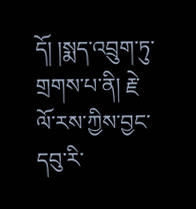དོ། །སྨད་འབྲུག་ཏུ་གྲགས་པ་ནི། རྗེ་ལོ་རས་ཀྱིས་བྱང་དབུ་རི་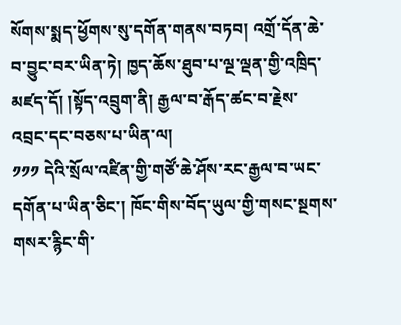སོགས་སྨད་ཕྱོགས་སུ་དགོན་གནས་བཏབ། འགྲོ་དོན་ཆེ་བ་བྱུང་བར་ཡིན་ཏེ། ཁྱད་ཆོས་ཐུབ་པ་ལྔ་ལྡན་གྱི་འཁྲིད་མཛད་དོ། །སྟོད་འབྲུག་ནི། རྒྱལ་བ་རྒོད་ཚང་བ་རྗེས་འབྲང་དང་བཅས་པ་ཡིན་ལ།
༡༡༡ དེའི་སྲོལ་འཛིན་གྱི་གཙོ་ཆེ་ཤོས་རང་རྒྱལ་བ་ཡང་དགོན་པ་ཡིན་ཅིང་། ཁོང་གིས་བོད་ཡུལ་གྱི་གསང་སྔགས་གསར་རྙིང་གི་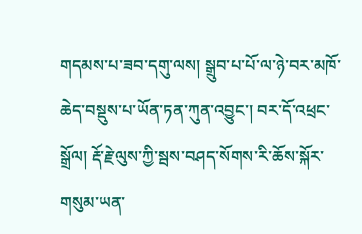གདམས་པ་ཟབ་དགུ་ལས། སྒྲུབ་པ་པོ་ལ་ཉེ་བར་མཁོ་ཆེད་བསྡུས་པ་ཡོན་ཏན་ཀུན་འབྱུང་། བར་དོ་འཕྲང་སྒྲོལ། རྡོ་རྗེ་ལུས་ཀྱི་སྦས་བཤད་སོགས་རི་ཆོས་སྐོར་གསུམ་ཡན་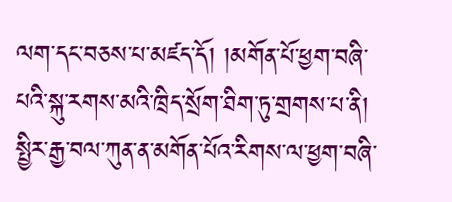ལག་དང་བཅས་པ་མཛད་དོ། །མགོན་པོ་ཕྱག་བཞི་པའི་སྐུ་རགས་མའི་ཁྲིད་སྲོག་ཐིག་ཏུ་གྲགས་པ་ནི། སྤྱིར་རྒྱ་བལ་ཀུན་ན་མགོན་པོའ་རིགས་ལ་ཕྱག་བཞི་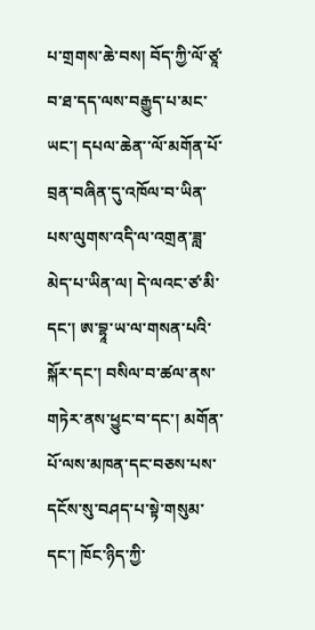པ་གྲགས་ཆེ་བས། བོད་ཀྱི་ལོ་ཙཱ་བ་ཐ་དད་ལས་བརྒྱུད་པ་མང་ཡང་། དཔལ་ཆེན་་ལོ་མགོན་པོ་བྲན་བཞིན་དུ་འཁོལ་བ་ཡིན་པས་ལུགས་འདི་ལ་འགྲན་ཟླ་མེད་པ་ཡིན་ལ། དེ་ལའང་ཙ་མི་དང་། ཨ་བྷཱ་ཡ་ལ་གསན་པའི་སྐོར་དང་། བསིལ་བ་ཚལ་ནས་གཏེར་ནས་ཕྱུང་བ་དང་། མགོན་པོ་ལས་མཁན་དང་བཅས་པས་དངོས་སུ་བཤད་པ་སྟེ་གསུམ་དང་། ཁོང་ཉིད་ཀྱི་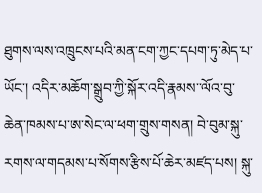ཐུགས་ལས་འཁྲུངས་པའི་མན་ངག་ཀྱང་དཔག་ཏུ་མེད་པ་ཡོང་། འདིར་མཆོག་སྒྲུབ་ཀྱི་སྐོར་འདི་རྣམས་་ལོའ་བུ་ཆེན་ཁམས་པ་ཨ་སེང་ལ་ཕག་གྲུས་གསན། བེ་བུམ་སྐུ་རགས་ལ་གདམས་པ་སོགས་རྩིས་པོ་ཆེར་མཛད་པས། སྐུ་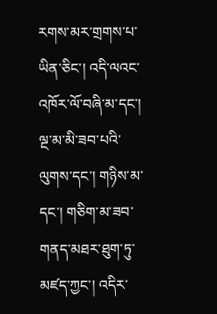རགས་མར་གྲགས་པ་ཡིན་ཅིང་། འདི་ལའང་འཁོར་ལོ་བཞི་མ་དང་། ལྔ་མ་མི་ཟབ་པའི་ལུགས་དང་། གཉིས་མ་དང་། གཅིག་མ་ཟབ་གནད་མཐར་ཐུག་ཏུ་མཛད་ཀྱང་། འདིར་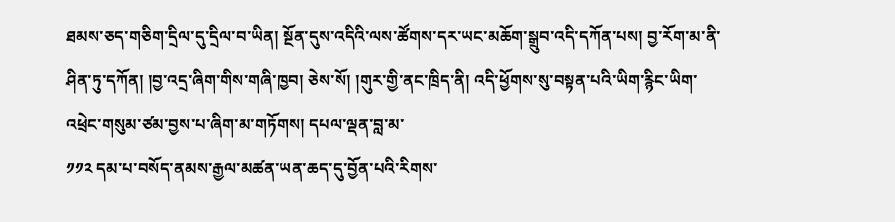ཐམས་ཅད་གཅིག་དྲིལ་དུ་དྲིལ་བ་ཡིན། སྔོན་དུས་འདིའི་ལས་ཚོགས་དར་ཡང་མཆོག་སྒྲུབ་འདི་དཀོན་པས། བྱ་རོག་མ་ནི་ཤིན་ཏུ་དཀོན། །བྱ་འདྲ་ཞིག་གིས་གཞི་ཁྱབ། ཅེས་སོ། །གུར་གྱི་ནང་ཁྲིད་ནི། འདི་ཕྱོགས་སུ་བསྟན་པའི་ཡིག་རྙིང་ཡིག་འཕྲེང་གསུམ་ཙམ་བྱས་པ་ཞིག་མ་གཏོགས། དཔལ་ལྡན་བླ་མ་
༡༡༢ དམ་པ་བསོད་ནམས་རྒྱལ་མཚན་ཡན་ཆད་དུ་བྱོན་པའི་རིགས་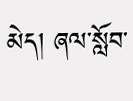མེད། ཞལ་སློབ་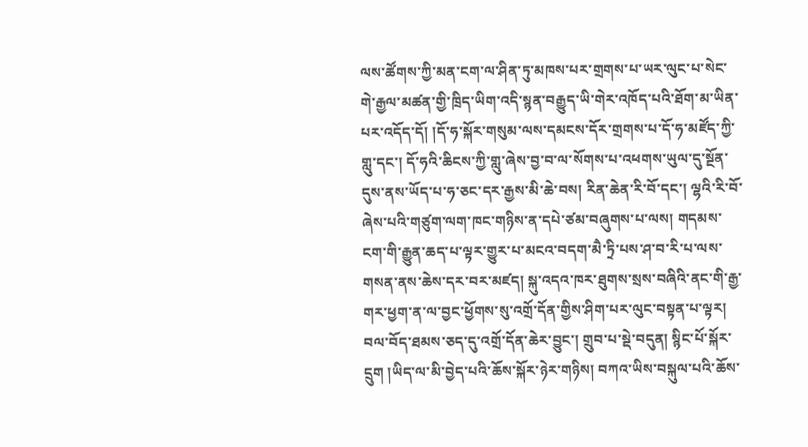ལས་ཚོགས་ཀྱི་མན་ངག་ལ་ཤིན་ཏུ་མཁས་པར་གྲགས་པ་ཡར་ལུང་པ་སེང་གེ་རྒྱལ་མཚན་གྱི་ཁྲིད་ཡིག་འདི་སྙན་བརྒྱུད་ཡི་གེར་འཁོད་པའི་ཐོག་མ་ཡིན་པར་འདོད་དོ། །དོ་ཧ་སྐོར་གསུམ་ལས་དམངས་དོར་གྲགས་པ་དོ་ཧ་མཛོད་ཀྱི་གླུ་དང་། དོ་ཧའི་ཆིངས་ཀྱི་གླུ་ཞེས་བྱ་བ་ལ་སོགས་པ་འཕགས་ཡུལ་དུ་སྔོན་དུས་ནས་ཡོད་པ་ཧ་ཅང་དར་རྒྱས་མི་ཆེ་བས། རིན་ཆེན་རི་བོ་དང་། ལྷའི་རི་བོ་ཞེས་པའི་གཙུག་ལག་ཁང་གཉིས་ན་དཔེ་ཙམ་བཞུགས་པ་ལས། གདམས་ངག་གི་རྒྱུན་ཆད་པ་ལྟར་གྱུར་པ་མངའ་བདག་མཻ་ཏྲི་པས་ཤ་བ་རི་པ་ལས་གསན་ནས་ཆེས་དར་བར་མཛད། སྐུ་འདའ་ཁར་ཐུགས་སྲས་བཞིའི་ནང་གི་རྒྱ་གར་ཕྱག་ན་ལ་བྱང་ཕྱོགས་སུ་འགྲོ་དོན་གྱིས་ཤིག་པར་ལུང་བསྟན་པ་ལྟར། བལ་བོད་ཐམས་ཅད་དུ་འགྲོ་དོན་ཆེར་བྱུང་། གྲུབ་པ་སྡེ་བདུན། སྙིང་པོ་སྐོར་དྲུག །ཡིད་ལ་མི་བྱེད་པའི་ཆོས་སྐོར་ཉེར་གཉིས། བཀའ་ཡིས་བསྐུལ་པའི་ཆོས་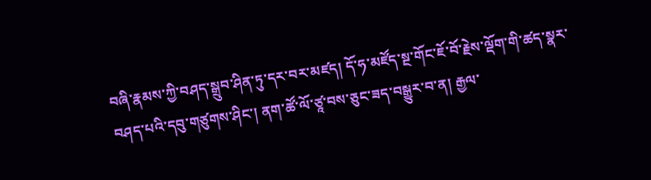བཞི་རྣམས་ཀྱི་བཤད་སྒྲུབ་ཤིན་ཏུ་དར་བར་མཛད། དོ་ཧ་མཛོད་སྔ་གོང་ཇོ་བོ་རྗེས་ལྡོག་གི་ཚད་སྣར་བཤད་པའི་དབུ་གཙུགས་ཤིང་། ནག་ཚོ་ལོ་ཙཱ་བས་ཅུང་ཟད་བསྒྱུར་བ་ན། རྒྱལ་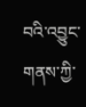བའི་འབྱུང་གནས་ཀྱི་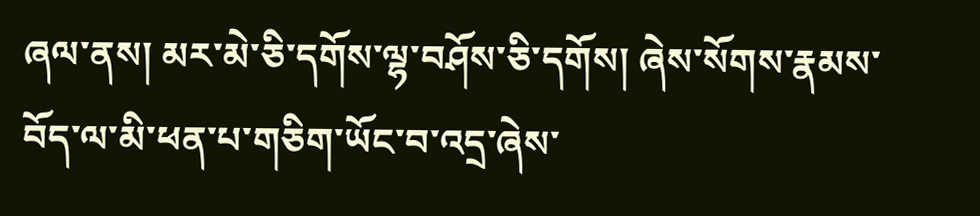ཞལ་ནས། མར་མེ་ཅི་དགོས་ལྷ་བཤོས་ཅི་དགོས། ཞེས་སོགས་རྣམས་བོད་ལ་མི་ཕན་པ་གཅིག་ཡོང་བ་འདྲ་ཞེས་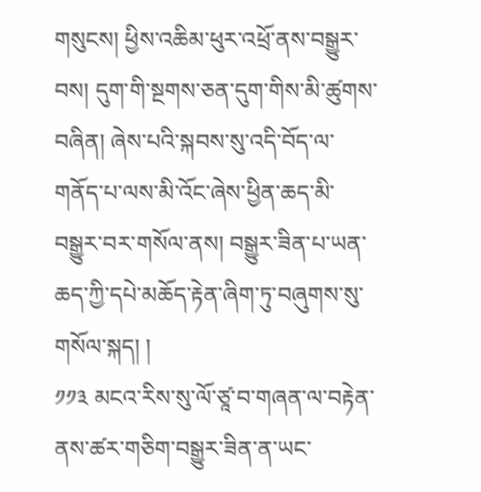གསུངས། ཕྱིས་འཆིམ་ཕུར་འཕྲོ་ནས་བསྒྱུར་བས། དུག་གི་སྔགས་ཅན་དུག་གིས་མི་ཚུགས་བཞིན། ཞེས་པའི་སྐབས་སུ་འདི་བོད་ལ་གནོད་པ་ལས་མི་འོང་ཞེས་ཕྱིན་ཆད་མི་བསྒྱུར་བར་གསོལ་ནས། བསྒྱུར་ཟིན་པ་ཡན་ཆད་ཀྱི་དཔེ་མཆོད་རྟེན་ཞིག་ཏུ་བཞུགས་སུ་གསོལ་སྐད། །
༡༡༣ མངའ་རིས་སུ་ལོ་ཙཱ་བ་གཞན་ལ་བརྟེན་ནས་ཚར་གཅིག་བསྒྱུར་ཟིན་ན་ཡང་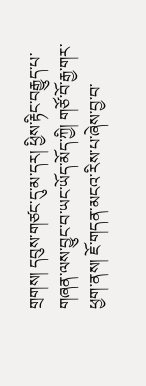གྲགས། དབུས་གཙང་དུ་མ་དར། ཕྱིས་རྟིང་བརྒྱུད་པ་གཞན་ལས་བྱུང་བ་ཡང་ཡོད་མོད་ཀྱི། གཙོ་བོ་རྒྱ་གར་ཕྱག་ནས། ཇོ་གདན་མངའ་རིས་པ་ཞེས་བྱ་བ་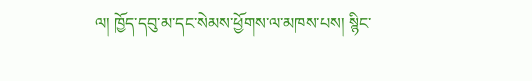ལ། ཁྱོད་དབུ་མ་དང་སེམས་ཕྱོགས་ལ་མཁས་པས། སྙིང་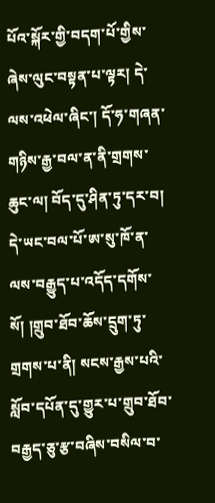པོའ་སྐོར་གྱི་བདག་པོ་གྱིས་ཞེས་ལུང་བསྟན་པ་ལྟར། དེ་ལས་འཕེལ་ཞིང་། དོ་ཧ་གཞན་གཉིས་རྒྱ་བལ་ན་ནི་གྲགས་ཆུང་ལ། བོད་དུ་ཤིན་ཏུ་དར་བ། དེ་ཡང་བལ་པོ་ཨ་སུ་ཁོ་ན་ལས་བརྒྱུད་པ་འདོད་དགོས་སོ། །གྲུབ་ཐོབ་ཆོས་དྲུག་ཏུ་གྲགས་པ་ནི། སངས་རྒྱས་པའི་སློབ་དཔོན་དུ་གྱུར་པ་གྲུབ་ཐོབ་བརྒྱད་ཅུ་རྩ་བཞིས་བསིལ་བ་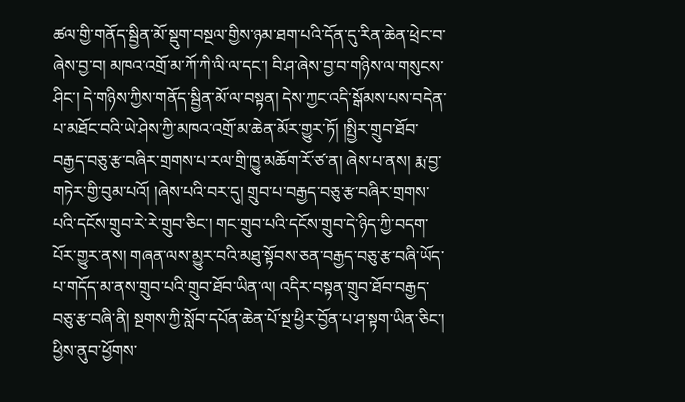ཚལ་གྱི་གནོད་སྦྱིན་མོ་སྡུག་བསྔལ་གྱིས་ཉམ་ཐག་པའི་དོན་དུ་རིན་ཆེན་ཕྲེང་བ་ཞེས་བྱ་བ། མཁའ་འགྲོ་མ་ཀོ་ཀི་ལི་ལ་དང་། བི་ཤ་ཞེས་བྱ་བ་གཉིས་ལ་གསུངས་ཤིང་། དེ་གཉིས་ཀྱིས་གནོད་སྦྱིན་མོ་ལ་བསྟན། དེས་ཀྱང་འདི་སྒོམས་པས་བདེན་པ་མཐོང་བའི་ཡེ་ཤེས་ཀྱི་མཁའ་འགྲོ་མ་ཆེན་མོར་གྱུར་ཏོ། །སྤྱིར་གྲུབ་ཐོབ་བརྒྱད་བཅུ་རྩ་བཞིར་གྲགས་པ་རལ་གྲི་ཁྱུ་མཆོག་རོ་ཙ་ན། ཞེས་པ་ནས། རྨ་བྱ་གཏེར་གྱི་བུམ་པའོ། །ཞེས་པའི་བར་དུ། གྲུབ་པ་བརྒྱད་བཅུ་རྩ་བཞིར་གྲགས་པའི་དངོས་གྲུབ་རེ་རེ་གྲུབ་ཅིང་། གང་གྲུབ་པའི་དངོས་གྲུབ་དེ་ཉིད་ཀྱི་བདག་པོར་གྱུར་ནས། གཞན་ལས་མྱུར་བའི་མཐུ་སྟོབས་ཅན་བརྒྱད་བཅུ་རྩ་བཞི་ཡོད་པ་གདོད་མ་ནས་གྲུབ་པའི་གྲུབ་ཐོབ་ཡིན་ལ། འདིར་བསྟན་གྲུབ་ཐོབ་བརྒྱད་བཅུ་རྩ་བཞི་ནི། སྔགས་ཀྱི་སློབ་དཔོན་ཆེན་པོ་སྔ་ཕྱིར་བྱོན་པ་ཤ་སྟག་ཡིན་ཅིང་། ཕྱིས་ནུབ་ཕྱོགས་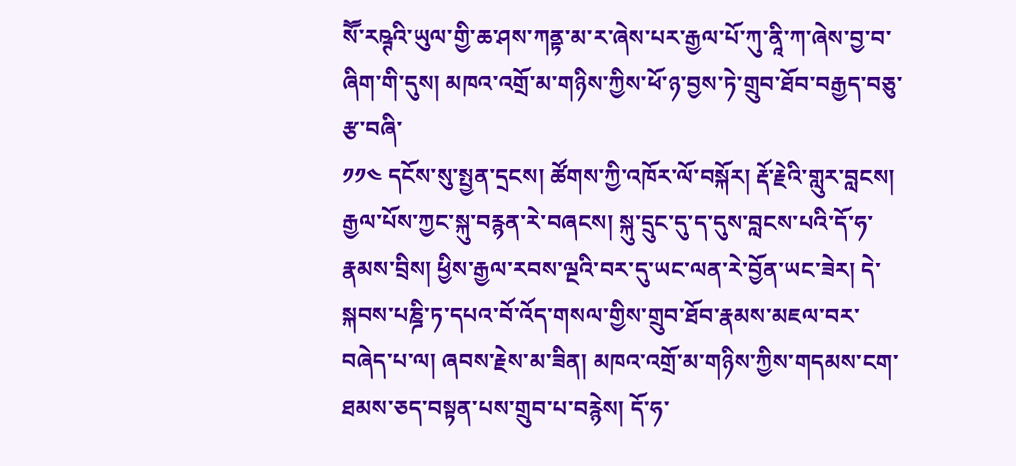སཽ་རཥྚའི་ཡུལ་གྱི་ཆ་ཤས་ཀནྟ་མ་ར་ཞེས་པར་རྒྱལ་པོ་ཀུ་ནཱི་ཀ་ཞེས་བྱ་བ་ཞིག་གི་དུས། མཁའ་འགྲོ་མ་གཉིས་ཀྱིས་ཕོ་ཉ་བྱས་ཏེ་གྲུབ་ཐོབ་བརྒྱད་བཅུ་རྩ་བཞི་
༡༡༤ དངོས་སུ་སྤྱན་དྲངས། ཚོགས་ཀྱི་འཁོར་ལོ་བསྐོར། རྡོ་རྗེའི་གླུར་བླངས། རྒྱལ་པོས་ཀྱང་སྐུ་བརྙན་རེ་བཞངས། སྐུ་དྲུང་དུ་ད་དུས་བླངས་པའི་དོ་ཧ་རྣམས་བྲིས། ཕྱིས་རྒྱལ་རབས་ལྔའི་བར་དུ་ཡང་ལན་རེ་བྱོན་ཡང་ཟེར། དེ་སྐབས་པཎྜི་ཏ་དཔའ་བོ་འོད་གསལ་གྱིས་གྲུབ་ཐོབ་རྣམས་མཇལ་བར་བཞེད་པ་ལ། ཞབས་རྗེས་མ་ཟིན། མཁའ་འགྲོ་མ་གཉིས་ཀྱིས་གདམས་ངག་ཐམས་ཅད་བསྟན་པས་གྲུབ་པ་བརྙེས། དོ་ཧ་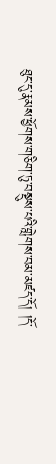ཐུང་དུ་རྣམས་ཕྱོགས་གཅིག་ཏུ་བསྡུས་པའི་གླེགས་བམ་མཛད་དོ། །དོ་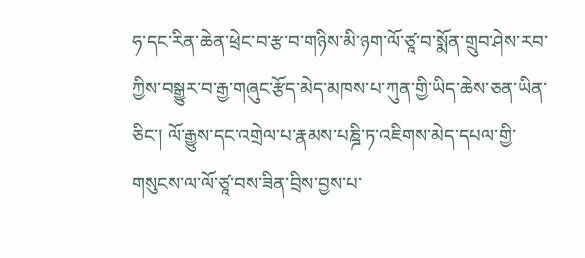ཧ་དང་རིན་ཆེན་ཕྲེང་བ་རྩ་བ་གཉིས་མི་ཉག་ལོ་ཙཱ་བ་སྨོན་གྲུབ་ཤེས་རབ་ཀྱིས་བསྒྱུར་བ་རྒྱ་གཞུང་རྩོད་མེད་མཁས་པ་ཀུན་གྱི་ཡིད་ཆེས་ཅན་ཡིན་ཅིང་། ལོ་རྒྱུས་དང་འགྲེལ་པ་རྣམས་པཎྜི་ཏ་འཇིགས་མེད་དཔལ་གྱི་གསུངས་ལ་ལོ་ཙཱ་བས་ཟིན་བྲིས་བྱས་པ་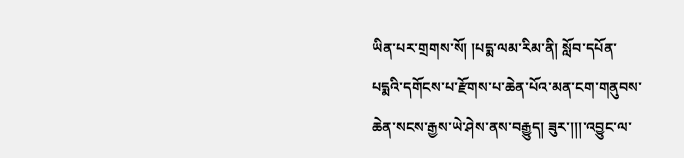ཡིན་པར་གྲགས་སོ། །པདྨ་ལམ་རིམ་ནི། སློབ་དཔོན་པདྨའི་དགོངས་པ་རྫོགས་པ་ཆེན་པོའ་མན་ངག་གནུབས་ཆེན་སངས་རྒྱས་ཡེ་ཤེས་ནས་བརྒྱུད། ཟུར་།།།་འབྱུང་ལ་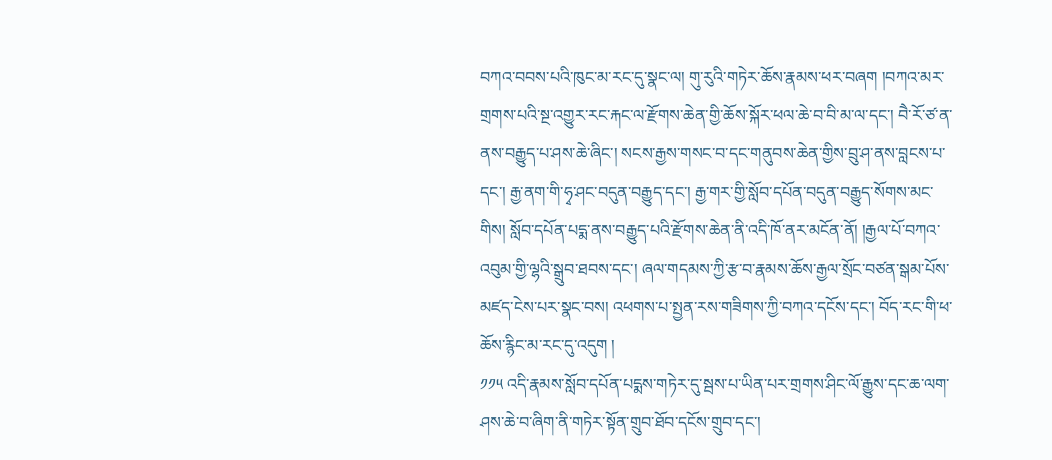བཀའ་བབས་པའི་ཁུང་མ་རང་དུ་སྣང་ལ། གུ་རུའི་གཏེར་ཆོས་རྣམས་ཕར་བཞག །བཀའ་མར་གྲགས་པའི་སྔ་འགྱུར་རང་རྐང་ལ་རྫོགས་ཆེན་གྱི་ཆོས་སྐོར་ཕལ་ཆེ་བ་བི་མ་ལ་དང་། བཻ་རོ་ཙ་ན་ནས་བརྒྱུད་པ་ཤས་ཆེ་ཞིང་། སངས་རྒྱས་གསང་བ་དང་གནུབས་ཆེན་གྱིས་བྲུ་ཤ་ནས་བླངས་པ་དང་། རྒྱ་ནག་གི་ཧྭ་ཤང་བདུན་བརྒྱུད་དང་། རྒྱ་གར་གྱི་སློབ་དཔོན་བདུན་བརྒྱུད་སོགས་མང་གིས། སློབ་དཔོན་པདྨ་ནས་བརྒྱུད་པའི་རྫོགས་ཆེན་ནི་འདི་ཁོ་ནར་མངོན་ནོ། །རྒྱལ་པོ་བཀའ་འབུམ་གྱི་ལྷའི་སྒྲུབ་ཐབས་དང་། ཞལ་གདམས་ཀྱི་རྩ་བ་རྣམས་ཆོས་རྒྱལ་སྲོང་བཙན་སྒམ་པོས་མཛད་ངེས་པར་སྣང་བས། འཕགས་པ་སྤྱན་རས་གཟིགས་ཀྱི་བཀའ་དངོས་དང་། བོད་རང་གི་ཕ་ཆོས་རྙིང་མ་རང་དུ་འདུག །
༡༡༥ འདི་རྣམས་སློབ་དཔོན་པདྨས་གཏེར་དུ་སྦས་པ་ཡིན་པར་གྲགས་ཤིང་ལོ་རྒྱུས་དང་ཆ་ལག་ཤས་ཆེ་བ་ཞིག་ནི་གཏེར་སྟོན་གྲུབ་ཐོབ་དངོས་གྲུབ་དང་།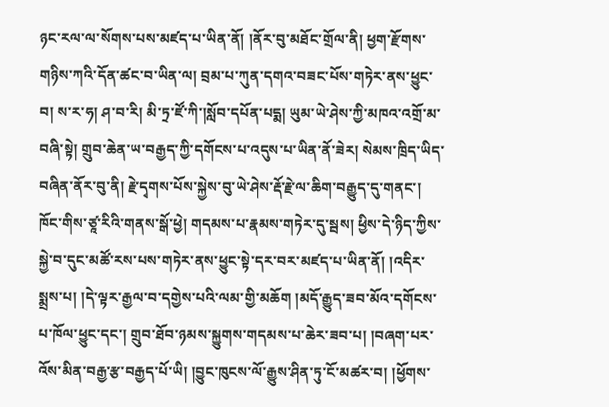ཉང་རལ་ལ་སོགས་པས་མཛད་པ་ཡིན་ནོ། །ནོར་བུ་མཐོང་གྲོལ་ནི། ཕྱག་རྫོགས་གཉིས་ཀའི་དོན་ཚང་བ་ཡིན་ལ། བྲམ་པ་ཀུན་དགའ་བཟང་པོས་གཏེར་ནས་ཕྱུང་བ། ས་ར་ཧ། ཤ་བ་རི། མི་ཏྲ་ཛོ་ཀི་།སློབ་དཔོན་པདྨ། ཡུམ་ཡེ་ཤེས་ཀྱི་མཁའ་འགྲོ་མ་བཞི་སྟེ། གྲུབ་ཆེན་ཡ་བརྒྱད་ཀྱི་དགོངས་པ་འདུས་པ་ཡིན་ནོ་ཟེར། སེམས་ཁྲིད་ཡིད་བཞིན་ནོར་བུ་ནི། རྗེ་དྭགས་པོས་སྐྱེས་བུ་ཡེ་ཤེས་རྡོ་རྗེ་ལ་ཆིག་བརྒྱུད་དུ་གནང་། ཁོང་གིས་ཙཱ་རིའི་གནས་སྒོ་ཕྱེ། གདམས་པ་རྣམས་གཏེར་དུ་སྦས། ཕྱིས་དེ་ཉིད་ཀྱིས་སྐྱེ་བ་དུང་མཚོ་རས་པས་གཏེར་ནས་ཕྱུང་སྟེ་དར་བར་མཛད་པ་ཡིན་ནོ། །འདིར་སྨྲས་པ། །དེ་ལྟར་རྒྱལ་བ་དགྱེས་པའི་ལམ་གྱི་མཆོག །མདོ་རྒྱུད་ཟབ་མོའ་དགོངས་པ་ཁོལ་ཕྱུང་དང་། གྲུབ་ཐོབ་ཉམས་སྐྱུགས་གདམས་པ་ཆེར་ཟབ་པ། །བཞག་པར་འོས་མིན་བརྒྱ་རྩ་བརྒྱད་པོ་ཡི། །བྱུང་ཁུངས་ལོ་རྒྱུས་ཤིན་ཏུ་ངོ་མཚར་བ། །ཕྱོགས་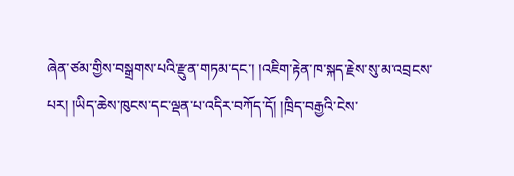ཞེན་ཙམ་གྱིས་བསྒྲགས་པའི་རྫུན་གཏམ་དང་། །འཇིག་རྟེན་ཁ་སྐད་རྗེས་སུ་མ་འབྲངས་པར། །ཡིད་ཆེས་ཁུངས་དང་ལྡན་པ་འདིར་བཀོད་དོ། །ཁྲིད་བརྒྱའི་ངེས་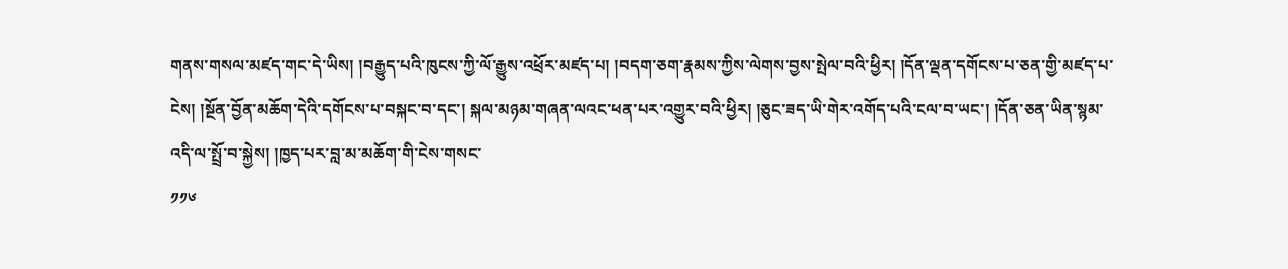གནས་གསལ་མཛད་གང་དེ་ཡིས། །བརྒྱུད་པའི་ཁུངས་ཀྱི་ལོ་རྒྱུས་འཕྲོར་མཛད་པ། །བདག་ཅག་རྣམས་ཀྱིས་ལེགས་བྱས་སྤེལ་བའི་ཕྱིར། །དོན་ལྡན་དགོངས་པ་ཅན་གྱི་མཛད་པ་ངེས། །སྔོན་བྱོན་མཆོག་དེའི་དགོངས་པ་བསྐང་བ་དང་། སྐལ་མཉམ་གཞན་ལའང་ཕན་པར་འགྱུར་བའི་ཕྱིར། །ཅུང་ཟད་ཡི་གེར་འགོད་པའི་ངལ་བ་ཡང་། །དོན་ཅན་ཡིན་སྙམ་འདི་ལ་སྤྲོ་བ་སྐྱེས། །ཁྱད་པར་བླ་མ་མཆོག་གི་ངེས་གསང་
༡༡༦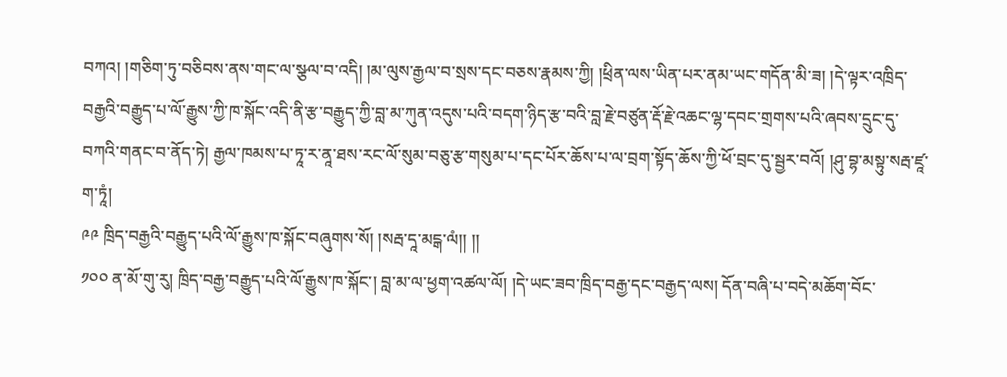བཀའ། །གཅིག་ཏུ་བཅིབས་ནས་གང་ལ་སྩལ་བ་འདི། །མ་ལུས་རྒྱལ་བ་སྲས་དང་བཅས་རྣམས་ཀྱི། །ཕྲིན་ལས་ཡིན་པར་ནམ་ཡང་གདོན་མི་ཟ། །དེ་ལྟར་འཁྲིད་བརྒྱའི་བརྒྱུད་པ་ལོ་རྒྱུས་ཀྱི་ཁ་སྐོང་འདི་ནི་རྩ་བརྒྱུད་ཀྱི་བླ་མ་ཀུན་འདུས་པའི་བདག་ཉིད་རྩ་བའི་བླ་རྗེ་བཙུན་རྡོ་རྗེ་འཆང་ལྷ་དབང་གྲགས་པའི་ཞབས་དྲུང་དུ་བཀའི་གནང་བ་ནོད་ཏེ། རྒྱལ་ཁམས་པ་ཏཱ་ར་ནཱ་ཐས་རང་ལོ་སུམ་བཅུ་རྩ་གསུམ་པ་དང་པོར་ཆོས་པ་ལ་བྲག་སྟོད་ཆོས་ཀྱི་ཕོ་བྲང་དུ་སྦྱར་བའོ། །ཤུ་བྷ་མསྟུ་སརྦ་ཛཱ་ག་ཏཱཾ།
༩༩ ཁྲིད་བརྒྱའི་བརྒྱུད་པའི་ལོ་རྒྱུས་ཁ་སྐོང་བཞུགས་སོ། །སརྦ་དཱ་མངྒ་ལཾ།། །།
༡༠༠ ན་མོ་གུ་རུ། ཁྲིད་བརྒྱ་བརྒྱུད་པའི་ལོ་རྒྱུས་ཁ་སྐོང་། བླ་མ་ལ་ཕྱག་འཚལ་ལོ། །དེ་ཡང་ཟབ་ཁྲིད་བརྒྱ་དང་བརྒྱད་ལས། དོན་བཞི་པ་བདེ་མཆོག་བོང་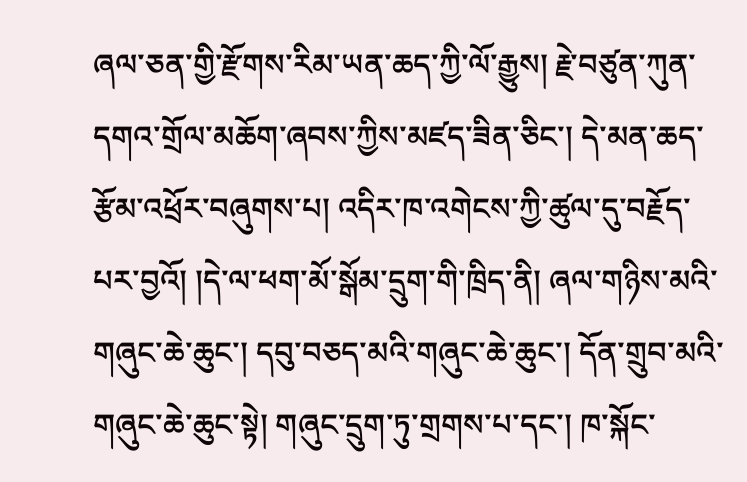ཞལ་ཅན་གྱི་རྫོགས་རིམ་ཡན་ཆད་ཀྱི་ལོ་རྒྱུས། རྗེ་བཙུན་ཀུན་དགའ་གྲོལ་མཆོག་ཞབས་ཀྱིས་མཛད་ཟིན་ཅིང་། དེ་མན་ཆད་རྩོམ་འཕྲོར་བཞུགས་པ། འདིར་ཁ་འགེངས་ཀྱི་ཚུལ་དུ་བརྗོད་པར་བྱའོ། །དེ་ལ་ཕག་མོ་སྒོམ་དྲུག་གི་ཁྲིད་ནི། ཞལ་གཉིས་མའི་གཞུང་ཆེ་ཆུང་། དབུ་བཅད་མའི་གཞུང་ཆེ་ཆུང་། དོན་གྲུབ་མའི་གཞུང་ཆེ་ཆུང་སྟེ། གཞུང་དྲུག་ཏུ་གྲགས་པ་དང་། ཁ་སྐོང་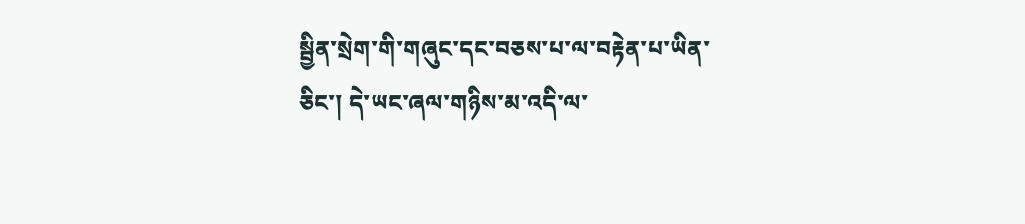སྦྱིན་སྲེག་གི་གཞུང་དང་བཅས་པ་ལ་བརྟེན་པ་ཡིན་ཅིང་། དེ་ཡང་ཞལ་གཉིས་མ་འདི་ལ་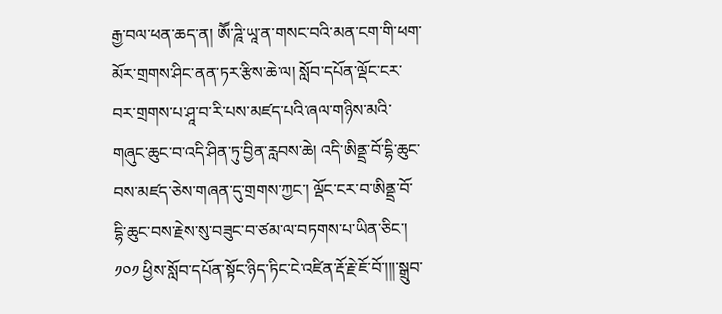རྒྱ་བལ་ཕན་ཆད་ན། ཨཽ་ཌཱི་ཡཱ་ན་གསང་བའི་མན་ངག་གི་ཕག་མོར་གྲགས་ཤིང་ནན་ཏར་རྩིས་ཆེ་ལ། སློབ་དཔོན་ལྡོང་ངར་བར་གྲགས་པ་ཤཱ་བ་རི་པས་མཛད་པའི་ཞལ་གཉིས་མའི་གཞུང་ཆུང་བ་འདི་ཤིན་ཏུ་བྱིན་རླབས་ཆེ། འདི་ཨིནྡྲ་བོ་དྷི་ཆུང་བས་མཛད་ཅེས་གཞན་དུ་གྲགས་ཀྱང་། ལྡོང་ངར་བ་ཨིནྡྲ་བོ་དྷི་ཆུང་བས་རྗེས་སུ་བཟུང་བ་ཙམ་ལ་བཏགས་པ་ཡིན་ཅིང་།
༡༠༡ ཕྱིས་སློབ་དཔོན་སྟོང་ཉིད་ཏིང་ངེ་འཛིན་རྡོ་རྗེ་ཇོ་བོ་།།།་སྒྲུབ་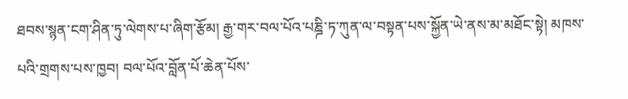ཐབས་སྙན་ངག་ཤིན་ཏུ་ལེགས་པ་ཞིག་རྩོམ། རྒྱ་གར་བལ་པོའ་པཎྜི་ཏ་ཀུན་ལ་བསྟན་པས་སྐྱོན་ཡེ་ནས་མ་མཐོང་སྟེ། མཁས་པའི་གྲགས་པས་ཁྱབ། བལ་པོའ་བློན་པོ་ཆེན་པོས་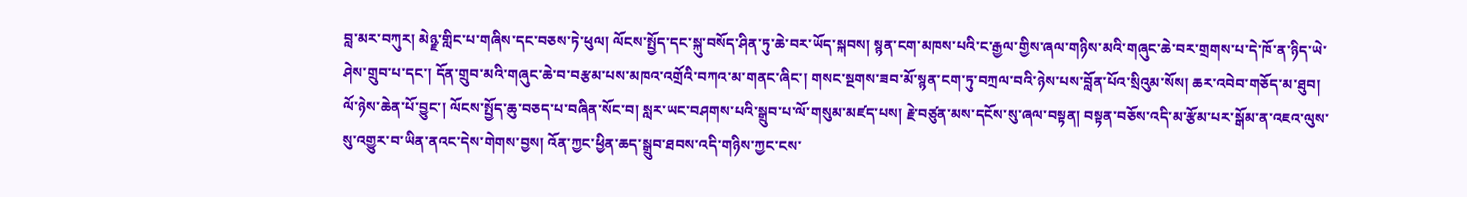བླ་མར་བཀུར། མེཉྫ་གླིང་པ་གཞིས་དང་བཅས་ཏེ་ཕུལ། ལོངས་སྤྱོད་དང་སྐུ་བསོད་ཤིན་ཏུ་ཆེ་བར་ཡོད་སྐབས། སྙན་ངག་མཁས་པའི་ང་རྒྱལ་གྱིས་ཞལ་གཉིས་མའི་གཞུང་ཆེ་བར་གྲགས་པ་དེ་ཁོ་ན་ཉིད་ཡེ་ཤེས་གྲུབ་པ་དང་། དོན་གྲུབ་མའི་གཞུང་ཆེ་བ་བརྩམ་པས་མཁའ་འགྲོའི་བཀའ་མ་གནང་ཞིང་། གསང་སྔགས་ཟབ་མོ་སྙན་ངག་ཏུ་བཀྲལ་བའི་ཉེས་པས་བློན་པོའ་སྲིའུམ་སོས། ཆར་འབེབ་གཅོད་མ་ཐུབ། ལོ་ཉེས་ཆེན་པོ་བྱུང་། ལོངས་སྤྱོད་ཆུ་བཅད་པ་བཞིན་སོང་བ། སླར་ཡང་བཤགས་པའི་སྒྲུབ་པ་ལོ་གསུམ་མཛད་པས། རྗེ་བཙུན་མས་དངོས་སུ་ཞལ་བསྟན། བསྟན་བཅོས་འདི་མ་རྩོམ་པར་སྒོམ་ན་འཇའ་ལུས་སུ་འགྱུར་བ་ཡིན་ནའང་དེས་གེགས་བྱས། འོན་ཀྱང་ཕྱིན་ཆད་སྒྲུབ་ཐབས་འདི་གཉིས་ཀྱང་ངས་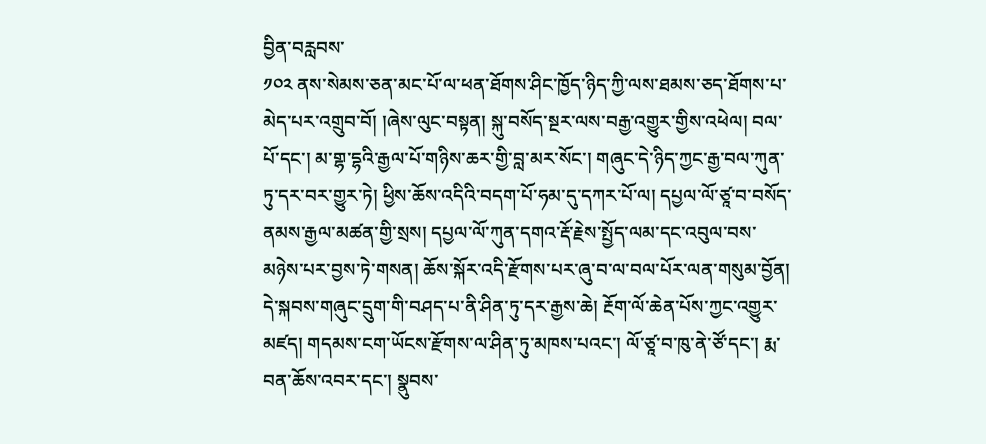བྱིན་བརླབས་
༡༠༢ ནས་སེམས་ཅན་མང་པོ་ལ་ཕན་ཐོགས་ཤིང་ཁྱོད་ཉིད་ཀྱི་ལས་ཐམས་ཅད་ཐོགས་པ་མེད་པར་འགྲུབ་བོ། །ཞེས་ལུང་བསྟན། སྐུ་བསོད་སྔར་ལས་བརྒྱ་འགྱུར་གྱིས་འཕེལ། བལ་པོ་དང་། མ་གྷ་དྷའི་རྒྱལ་པོ་གཉིས་ཆར་གྱི་བླ་མར་སོང་། གཞུང་དེ་ཉིད་ཀྱང་རྒྱ་བལ་ཀུན་ཏུ་དར་བར་གྱུར་ཏེ། ཕྱིས་ཆོས་འདིའི་བདག་པོ་ཧམ་དུ་དཀར་པོ་ལ། དཔྱལ་ལོ་ཙཱ་བ་བསོད་ནམས་རྒྱལ་མཚན་གྱི་སྲས། དཔྱལ་ལོ་ཀུན་དགའ་རྡོ་རྗེས་སྤྱོད་ལམ་དང་འབུལ་བས་མཉེས་པར་བྱས་ཏེ་གསན། ཆོས་སྐོར་འདི་རྫོགས་པར་ཞུ་བ་ལ་བལ་པོར་ལན་གསུམ་བྱོན། དེ་སྐབས་གཞུང་དྲུག་གི་བཤད་པ་ནི་ཤིན་ཏུ་དར་རྒྱས་ཆེ། རྔོག་ལོ་ཆེན་པོས་ཀྱང་འགྱུར་མཛད། གདམས་ངག་ཡོངས་རྫོགས་ལ་ཤིན་ཏུ་མཁས་པའང་། ལོ་ཙཱ་བ་ཁུ་ནེ་ཙོ་དང་། རྨ་བན་ཆོས་འབར་དང་། སྣུབས་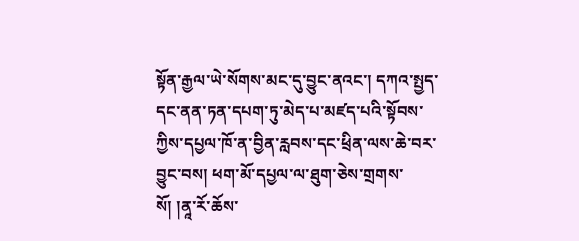སྟོན་རྒྱལ་ཡེ་སོགས་མང་དུ་བྱུང་ནའང་། དཀའ་སྤྱད་དང་ནན་ཏན་དཔག་ཏུ་མེད་པ་མཛད་པའི་སྟོབས་ཀྱིས་དཔྱལ་ཁོ་ན་བྱིན་རླབས་དང་ཕྲིན་ལས་ཆེ་བར་བྱུང་བས། ཕག་མོ་དཔྱལ་ལ་ཐུག་ཅེས་གྲགས་སོ། །ནཱ་རོ་ཆོས་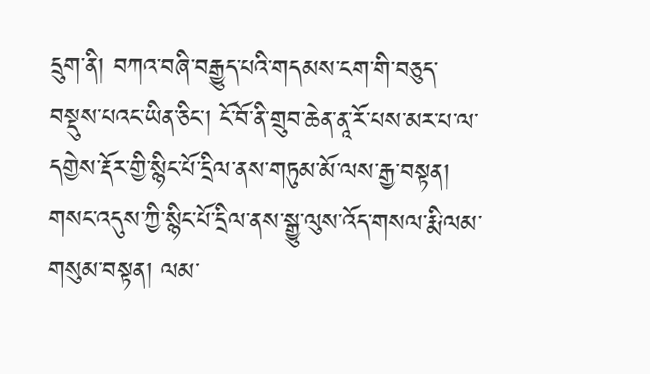དྲུག་ནི། བཀའ་བཞི་བརྒྱུད་པའི་གདམས་ངག་གི་བཅུད་བསྡུས་པའང་ཡིན་ཅིང་། ངོ་བོ་ནི་གྲུབ་ཆེན་ནཱ་རོ་པས་མར་པ་ལ་དགྱེས་རྡོར་གྱི་སྙིང་པོ་དྲིལ་ནས་གཏུམ་མོ་ལས་རྒྱ་བསྟན། གསང་འདུས་ཀྱི་སྙིང་པོ་དྲིལ་ནས་སྒྱུ་ལུས་འོད་གསལ་རྨི་ལམ་གསུམ་བསྟན། ལམ་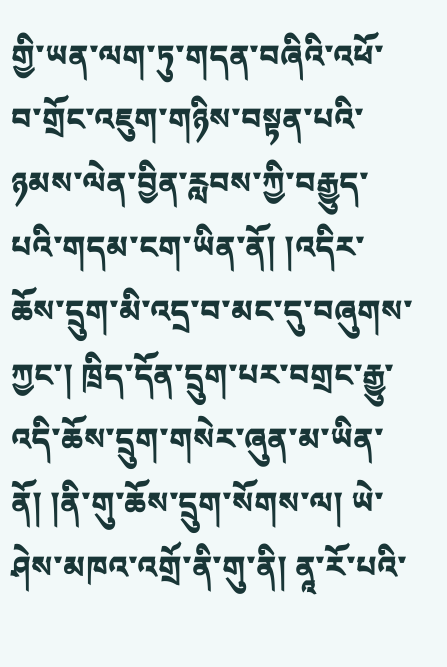གྱི་ཡན་ལག་ཏུ་གདན་བཞིའི་འཕོ་བ་གྲོང་འཇུག་གཉིས་བསྟན་པའི་ཉམས་ལེན་བྱིན་རླབས་ཀྱི་བརྒྱུད་པའི་གདམ་ངག་ཡིན་ནོ། །འདིར་ཆོས་དྲུག་མི་འདྲ་བ་མང་དུ་བཞུགས་ཀྱང་། ཁྲིད་དོན་དྲུག་པར་བགྲང་རྒྱུ་འདི་ཆོས་དྲུག་གསེར་ཞུན་མ་ཡིན་ནོ། །ནི་གུ་ཆོས་དྲུག་སོགས་ལ། ཡེ་ཤེས་མཁའ་འགྲོ་ནི་གུ་ནི། ནཱ་རོ་པའི་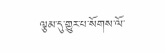ལྕམ་དུ་གྱུར་པ་སོགས་ལོ་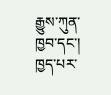རྒྱུས་ཀུན་ཁྱབ་དང་། ཁྱད་པར་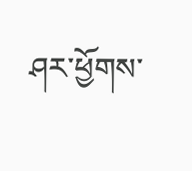ཤར་ཕྱོགས་